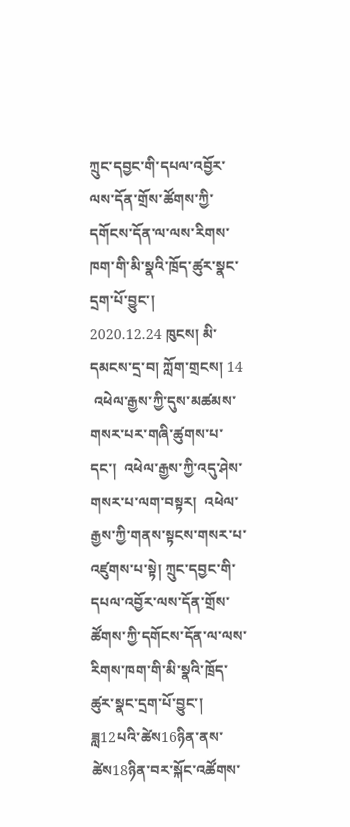ཀྲུང་དབྱང་གི་དཔལ་འབྱོར་ལས་དོན་གྲོས་ཚོགས་ཀྱི་དགོངས་དོན་ལ་ལས་རིགས་ཁག་གི་མི་སྣའི་ཁྲོད་ཚུར་སྣང་དྲག་པོ་བྱུང་།
2020.12.24 ཁུངས། མི་དམངས་དྲ་བ། ཀློག་གྲངས། 14
 འཕེལ་རྒྱས་ཀྱི་དུས་མཚམས་གསར་པར་གཞི་ཚུགས་པ་དང་།  འཕེལ་རྒྱས་ཀྱི་འདུ་ཤེས་གསར་པ་ལག་བསྟར།  འཕེལ་རྒྱས་ཀྱི་གནས་སྟངས་གསར་པ་འཛུགས་པ་སྟེ། ཀྲུང་དབྱང་གི་དཔལ་འབྱོར་ལས་དོན་གྲོས་ཚོགས་ཀྱི་དགོངས་དོན་ལ་ལས་རིགས་ཁག་གི་མི་སྣའི་ཁྲོད་ཚུར་སྣང་དྲག་པོ་བྱུང་།
ཟླ12པའི་ཚེས16ཉིན་ནས་ཚེས18ཉིན་བར་སྐོང་འཚོགས་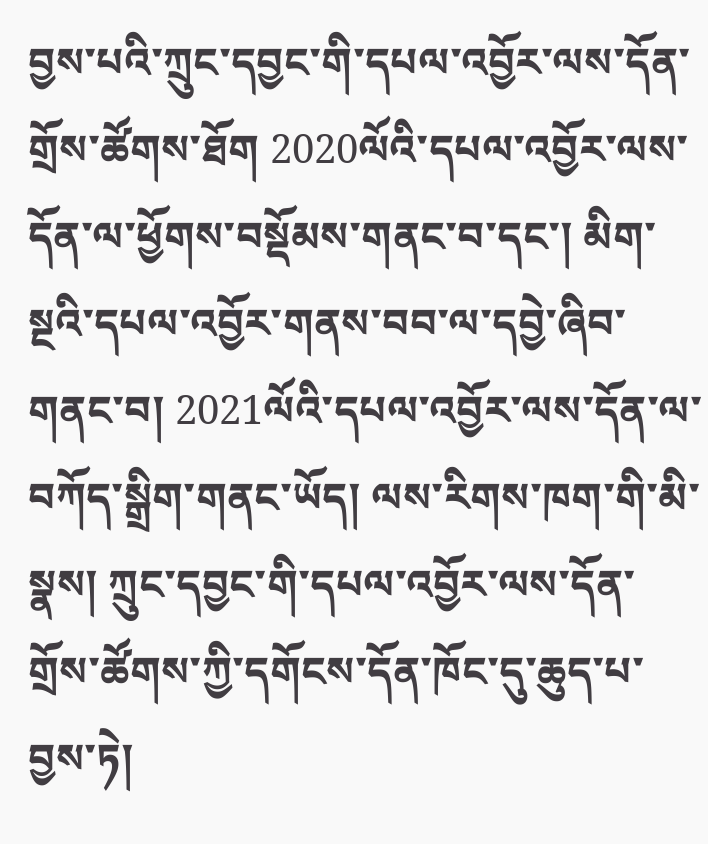བྱས་པའི་ཀྲུང་དབྱང་གི་དཔལ་འབྱོར་ལས་དོན་གྲོས་ཚོགས་ཐོག 2020ལོའི་དཔལ་འབྱོར་ལས་དོན་ལ་ཕྱོགས་བསྡོམས་གནང་བ་དང་། མིག་སྔའི་དཔལ་འབྱོར་གནས་བབ་ལ་དབྱེ་ཞིབ་གནང་བ། 2021ལོའི་དཔལ་འབྱོར་ལས་དོན་ལ་བཀོད་སྒྲིག་གནང་ཡོད། ལས་རིགས་ཁག་གི་མི་སྣས། ཀྲུང་དབྱང་གི་དཔལ་འབྱོར་ལས་དོན་གྲོས་ཚོགས་ཀྱི་དགོངས་དོན་ཁོང་དུ་ཆུད་པ་བྱས་ཏེ།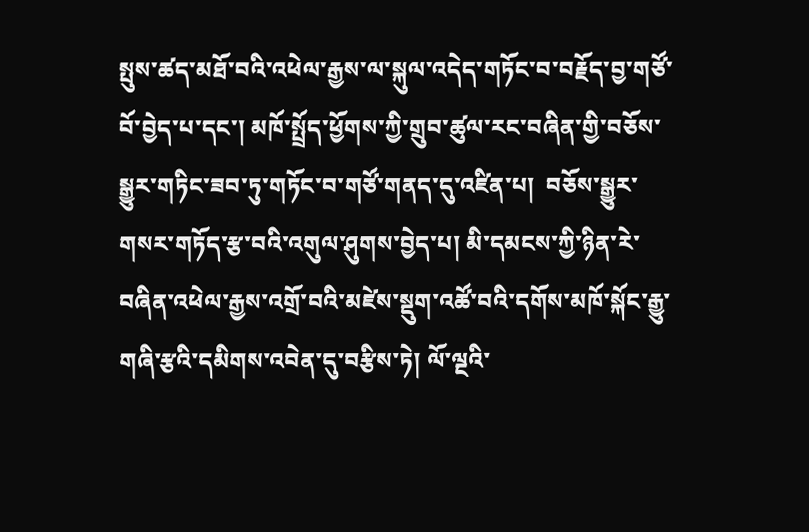སྤུས་ཚད་མཐོ་བའི་འཕེལ་རྒྱས་ལ་སྐུལ་འདེད་གཏོང་བ་བརྗོད་བྱ་གཙོ་བོ་བྱེད་པ་དང་། མཁོ་སྤྲོད་ཕྱོགས་ཀྱི་གྲུབ་ཚུལ་རང་བཞིན་གྱི་བཅོས་སྒྱུར་གཏིང་ཟབ་ཏུ་གཏོང་བ་གཙོ་གནད་དུ་འཛིན་པ།  བཅོས་སྒྱུར་གསར་གཏོད་རྩ་བའི་འགུལ་ཤུགས་བྱེད་པ། མི་དམངས་ཀྱི་ཉིན་རེ་བཞིན་འཕེལ་རྒྱས་འགྲོ་བའི་མཛེས་སྡུག་འཚོ་བའི་དགོས་མཁོ་སྐོང་རྒྱུ་གཞི་རྩའི་དམིགས་འབེན་དུ་བརྩིས་ཏེ། ལོ་ལྔའི་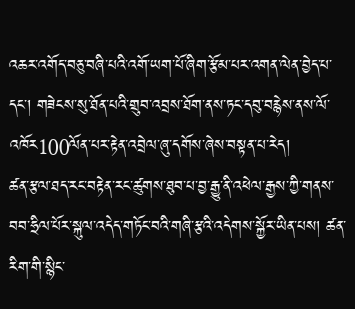འཆར་འགོད་བཅུ་བཞི་པའི་འགོ་ཡག་པོ་ཞིག་རྩོམ་པར་འགན་ལེན་བྱེད་པ་དང་། གཟེངས་སུ་ཐོན་པའི་གྲུབ་འབྲས་ཐོག་ནས་ཏང་དབུ་བརྙེས་ནས་ལོ་འཁོར100ལོན་པར་རྟེན་འབྲེལ་ཞུ་དགོས་ཞེས་བསྟན་པ་རེད།
ཚན་རྩལ་ཐད་རང་བརྟེན་རང་ཚུགས་ཐུབ་པ་བྱ་རྒྱུ་ནི་འཕེལ་རྒྱས་ཀྱི་གནས་བབ་ཧྲིལ་པོར་སྐུལ་འདེད་གཏོང་བའི་གཞི་རྩའི་འདེགས་སྐྱོར་ཡིན་པས། ཚན་རིག་གི་སྙིང་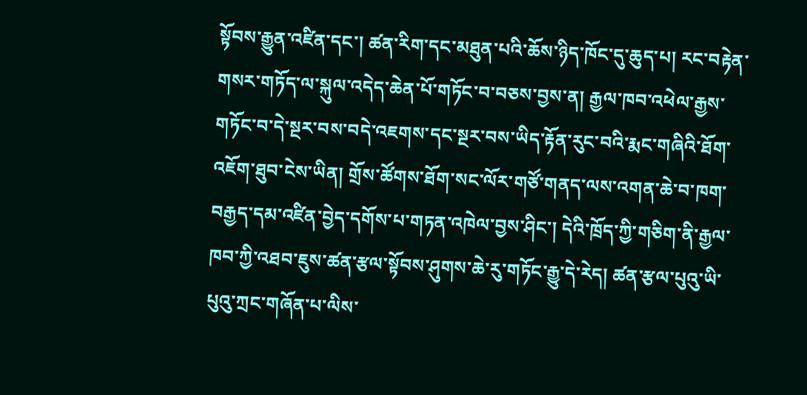སྟོབས་རྒྱུན་འཛིན་དང་། ཚན་རིག་དང་མཐུན་པའི་ཆོས་ཉིད་ཁོང་དུ་ཆུད་པ། རང་བརྟེན་གསར་གཏོད་ལ་སྐུལ་འདེད་ཆེན་པོ་གཏོང་བ་བཅས་བྱས་ན། རྒྱལ་ཁབ་འཕེལ་རྒྱས་གཏོང་བ་དེ་སྔར་བས་བདེ་འཇགས་དང་སྔར་བས་ཡིད་རྟོན་རུང་བའི་རྨང་གཞིའི་ཐོག་འཇོག་ཐུབ་ངེས་ཡིན། གྲོས་ཚོགས་ཐོག་སང་ལོར་གཙོ་གནད་ལས་འགན་ཆེ་བ་ཁག་བརྒྱད་དམ་འཛིན་བྱེད་དགོས་པ་གཏན་འཁེལ་བྱས་ཤིང་། དེའི་ཁྲོད་ཀྱི་གཅིག་ནི་རྒྱལ་ཁབ་ཀྱི་འཐབ་ཇུས་ཚན་རྩལ་སྟོབས་ཤུགས་ཆེ་རུ་གཏོང་རྒྱུ་དེ་རེད། ཚན་རྩལ་པུའུ་ཡི་པུའུ་ཀྲང་གཞོན་པ་ལིས་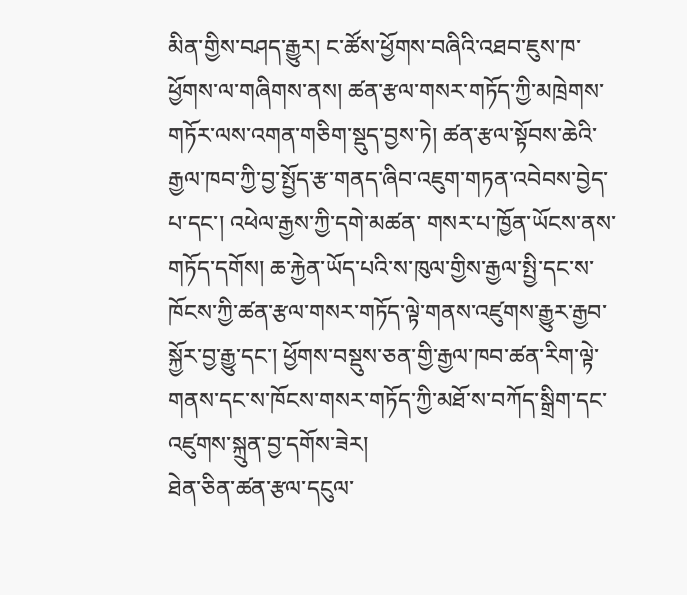མིན་གྱིས་བཤད་རྒྱུར། ང་ཚོས་ཕྱོགས་བཞིའི་འཐབ་ཇུས་ཁ་ཕྱོགས་ལ་གཞིགས་ནས། ཚན་རྩལ་གསར་གཏོད་ཀྱི་མཁྲེགས་གཏོར་ལས་འགན་གཅིག་སྡུད་བྱས་ཏེ། ཚན་རྩལ་སྟོབས་ཆེའི་རྒྱལ་ཁབ་ཀྱི་བྱ་སྤྱོད་རྩ་གནད་ཞིབ་འཇུག་གཏན་འབེབས་བྱེད་པ་དང་། འཕེལ་རྒྱས་ཀྱི་དགེ་མཚན་ གསར་པ་ཁྱོན་ཡོངས་ནས་གཏོད་དགོས། ཆ་རྐྱེན་ཡོད་པའི་ས་ཁུལ་གྱིས་རྒྱལ་སྤྱི་དང་ས་ཁོངས་ཀྱི་ཚན་རྩལ་གསར་གཏོད་ལྟེ་གནས་འཛུགས་རྒྱུར་རྒྱབ་སྐྱོར་བྱ་རྒྱུ་དང་། ཕྱོགས་བསྡུས་ཅན་གྱི་རྒྱལ་ཁབ་ཚན་རིག་ལྟེ་གནས་དང་ས་ཁོངས་གསར་གཏོད་ཀྱི་མཐོ་ས་བཀོད་སྒྲིག་དང་འཛུགས་སྐྲུན་བྱ་དགོས་ཟེར།
ཐེན་ཅིན་ཚན་རྩལ་དངུལ་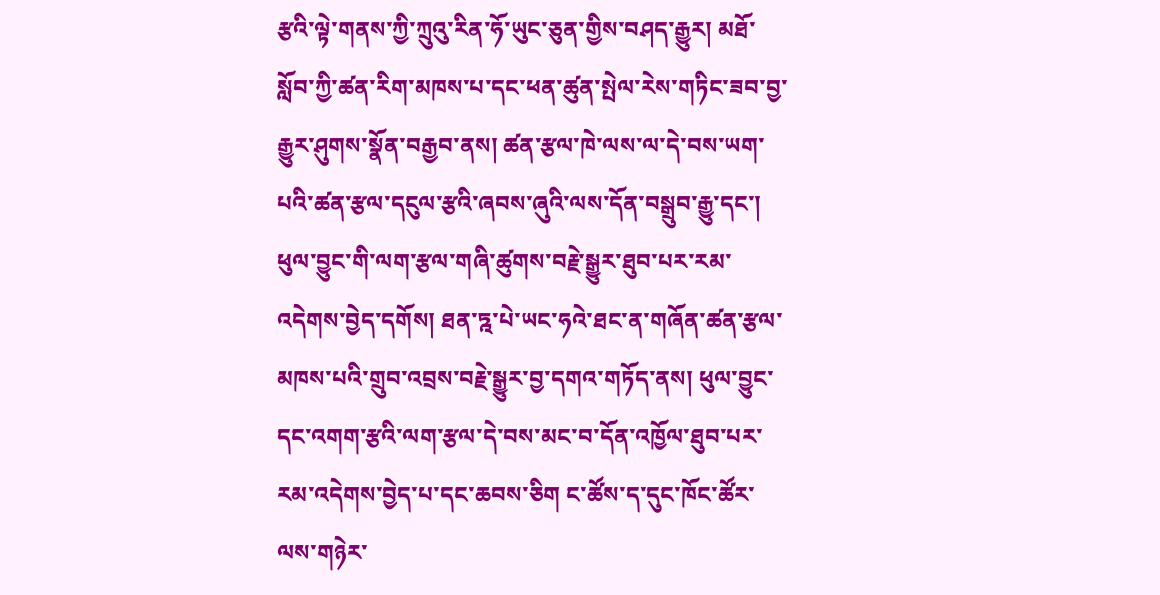རྩའི་ལྟེ་གནས་ཀྱི་ཀྲུའུ་རིན་ཧོ་ཡུང་ཅུན་གྱིས་བཤད་རྒྱུར། མཐོ་སློབ་ཀྱི་ཚན་རིག་མཁས་པ་དང་ཕན་ཚུན་སྤེལ་རེས་གཏིང་ཟབ་བྱ་རྒྱུར་ཤུགས་སྣོན་བརྒྱབ་ནས། ཚན་རྩལ་ཁེ་ལས་ལ་དེ་བས་ཡག་པའི་ཚན་རྩལ་དངུལ་རྩའི་ཞབས་ཞུའི་ལས་དོན་བསྒྲུབ་རྒྱུ་དང་། ཕུལ་བྱུང་གི་ལག་རྩལ་གཞི་ཚུགས་བརྗེ་སྒྱུར་ཐུབ་པར་རམ་འདེགས་བྱེད་དགོས། ཐན་ཏྰ་པེ་ཡང་ཧའེ་ཐང་ན་གཞོན་ཚན་རྩལ་མཁས་པའི་གྲུབ་འབྲས་བརྗེ་སྒྱུར་བྱ་དགའ་གཏོད་ནས། ཕུལ་བྱུང་དང་འགག་རྩའི་ལག་རྩལ་དེ་བས་མང་བ་དོན་འཁྱོལ་ཐུབ་པར་རམ་འདེགས་བྱེད་པ་དང་ཆབས་ཅིག ང་ཚོས་ད་དུང་ཁོང་ཚོར་ལས་གཉེར་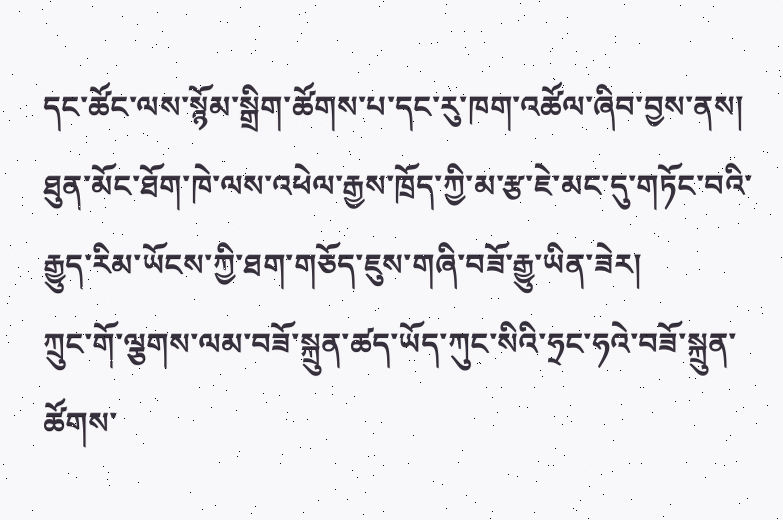དང་ཚོང་ལས་སྙོམ་སྒྲིག་ཚོགས་པ་དང་རུ་ཁག་འཚོལ་ཞིབ་བྱས་ནས། ཐུན་མོང་ཐོག་ཁེ་ལས་འཕེལ་རྒྱས་ཁྲོད་ཀྱི་མ་རྩ་ཇེ་མང་དུ་གཏོང་བའི་རྒྱུད་རིམ་ཡོངས་ཀྱི་ཐག་གཅོད་ཇུས་གཞི་བཟོ་རྒྱུ་ཡིན་ཟེར།
ཀྲུང་གོ་ལྕགས་ལམ་བཟོ་སྐྲུན་ཚད་ཡོད་ཀུང་སིའི་ཧྲང་ཧའེ་བཟོ་སྐྲུན་ཚོགས་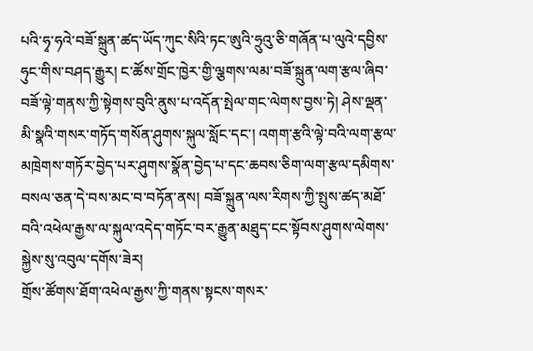པའི་ཧྭ་ཧའེ་བཟོ་སྐྲུན་ཚད་ཡོད་ཀུང་སིའི་ཏང་ཨུའི་ཧྲུའུ་ཅི་གཞོན་པ་ལུའེ་དབྱིས་ཧུང་གིས་བཤད་རྒྱུར། ང་ཚོས་གྲོང་ཁྱེར་གྱི་ལྕགས་ལམ་བཟོ་སྐྲུན་ལག་རྩལ་ཞིབ་བཟོ་ལྟེ་གནས་ཀྱི་སྟེགས་བུའི་ནུས་པ་འདོན་སྤེལ་གང་ལེགས་བྱས་ཏེ། ཤེས་ལྡན་མི་སྣའི་གསར་གཏོད་གསོན་ཤུགས་སྐུལ་སློང་དང་། འགག་རྩའི་ལྟེ་བའི་ལག་རྩལ་མཁྲེགས་གཏོར་བྱེད་པར་ཤུགས་སྣོན་བྱེད་པ་དང་ཆབས་ཅིག་ལག་རྩལ་དམིགས་བསལ་ཅན་དེ་བས་མང་བ་བཏོན་ནས། བཟོ་སྐྲུན་ལས་རིགས་ཀྱི་སྤུས་ཚད་མཐོ་བའི་འཕེལ་རྒྱས་ལ་སྐུལ་འདེད་གཏོང་བར་རྒྱུན་མཐུད་ངང་སྟོབས་ཤུགས་ལེགས་སྐྱེས་སུ་འབུལ་དགོས་ཟེར།
གྲོས་ཚོགས་ཐོག་འཕེལ་རྒྱས་ཀྱི་གནས་སྟངས་གསར་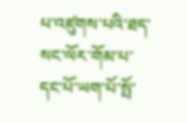པ་འཛུགས་པའི་ཐད་སང་ལོར་གོམ་པ་དང་པོ་ཡག་པོ་སྤོ་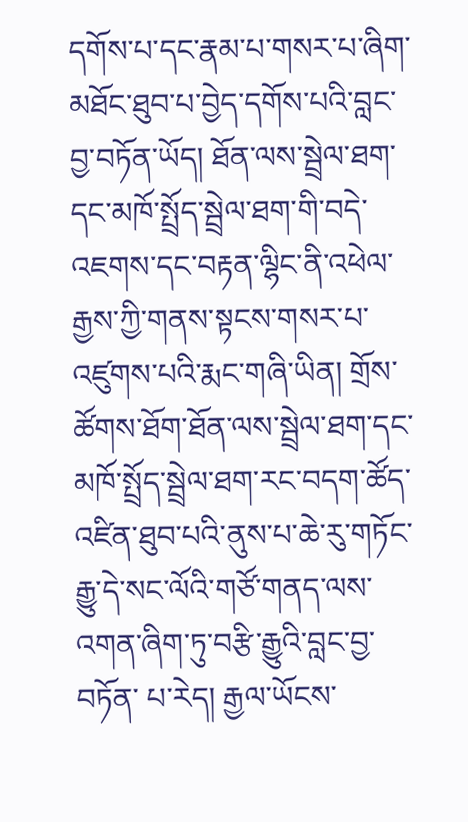དགོས་པ་དང་རྣམ་པ་གསར་པ་ཞིག་མཐོང་ཐུབ་པ་བྱེད་དགོས་པའི་བླང་བྱ་བཏོན་ཡོད། ཐོན་ལས་སྦྲེལ་ཐག་དང་མཁོ་སྤྲོད་སྦྲེལ་ཐག་གི་བདེ་འཇགས་དང་བརྟན་ལྷིང་ནི་འཕེལ་རྒྱས་ཀྱི་གནས་སྟངས་གསར་པ་འཛུགས་པའི་རྨང་གཞི་ཡིན། གྲོས་ཚོགས་ཐོག་ཐོན་ལས་སྦྲེལ་ཐག་དང་མཁོ་སྤྲོད་སྦྲེལ་ཐག་རང་བདག་ཚོད་འཛིན་ཐུབ་པའི་ནུས་པ་ཆེ་རུ་གཏོང་རྒྱུ་དེ་སང་ལོའི་གཙོ་གནད་ལས་འགན་ཞིག་ཏུ་བརྩི་རྒྱུའི་བླང་བྱ་བཏོན་ པ་རེད། རྒྱལ་ཡོངས་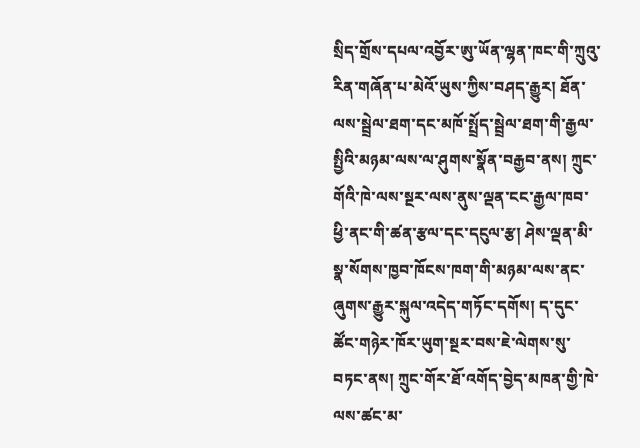སྲིད་གྲོས་དཔལ་འབྱོར་ཨུ་ཡོན་ལྷན་ཁང་གི་ཀྲུའུ་རིན་གཞོན་པ་མེའོ་ཡུས་ཀྱིས་བཤད་རྒྱུར། ཐོན་ལས་སྦྲེལ་ཐག་དང་མཁོ་སྤྲོད་སྦྲེལ་ཐག་གི་རྒྱལ་སྤྱིའི་མཉམ་ལས་ལ་ཤུགས་སྣོན་བརྒྱབ་ནས། ཀྲུང་གོའི་ཁེ་ལས་སྔར་ལས་ནུས་ལྡན་ངང་རྒྱལ་ཁབ་ཕྱི་ནང་གི་ཚན་རྩལ་དང་དངུལ་རྩ། ཤེས་ལྡན་མི་སྣ་སོགས་ཁྱབ་ཁོངས་ཁག་གི་མཉམ་ལས་ནང་ཞུགས་རྒྱུར་སྐུལ་འདེད་གཏོང་དགོས། ད་དུང་ཚོང་གཉེར་ཁོར་ཡུག་སྔར་བས་ཇེ་ལེགས་སུ་བཏང་ནས། ཀྲུང་གོར་ཐོ་འགོད་བྱེད་མཁན་གྱི་ཁེ་ལས་ཚང་མ་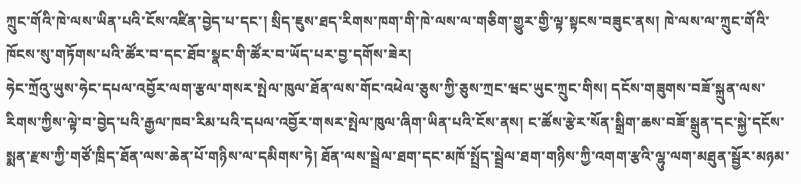ཀྲུང་གོའི་ཁེ་ལས་ཡིན་པའི་ངོས་འཛིན་བྱེད་པ་དང་། སྲིད་ཇུས་ཐད་རིགས་ཁག་གི་ཁེ་ལས་ལ་གཅིག་གྱུར་གྱི་ལྟ་སྟངས་བཟུང་ནས། ཁེ་ལས་ལ་ཀྲུང་གོའི་ཁོངས་སུ་གཏོགས་པའི་ཚོར་བ་དང་ཐོབ་སྣང་གི་ཚོར་བ་ཡོད་པར་བྱ་དགོས་ཟེར།
ཧེང་ཀྲོའུ་ཡུས་ཧེང་དཔལ་འབྱོར་ལག་རྩལ་གསར་སྤེལ་ཁུལ་ཐོན་ལས་གོང་འཕེལ་ཅུས་ཀྱི་ཅུས་ཀྲང་ཝང་ཡུང་ཀྲུང་གིས། དངོས་གཟུགས་བཟོ་སྐྲུན་ལས་རིགས་ཀྱིས་ལྟེ་བ་བྱེད་པའི་རྒྱལ་ཁབ་རིམ་པའི་དཔལ་འབྱོར་གསར་སྤེལ་ཁུལ་ཞིག་ཡིན་པའི་ངོས་ནས། ང་ཚོས་རྩེར་སོན་སྒྲིག་ཆས་བཟོ་སྒྲུན་དང་སྐྱེ་དངོས་སྨན་རྫས་ཀྱི་གཙོ་ཁྲིད་ཐོན་ལས་ཆེན་པོ་གཉིས་ལ་དམིགས་ཏེ། ཐོན་ལས་སྦྲེལ་ཐག་དང་མཁོ་སྤྲོད་སྦྲེལ་ཐག་གཉིས་ཀྱི་འགག་རྩའི་ལྷུ་ལག་མཐུན་སྦྱོར་མཉམ་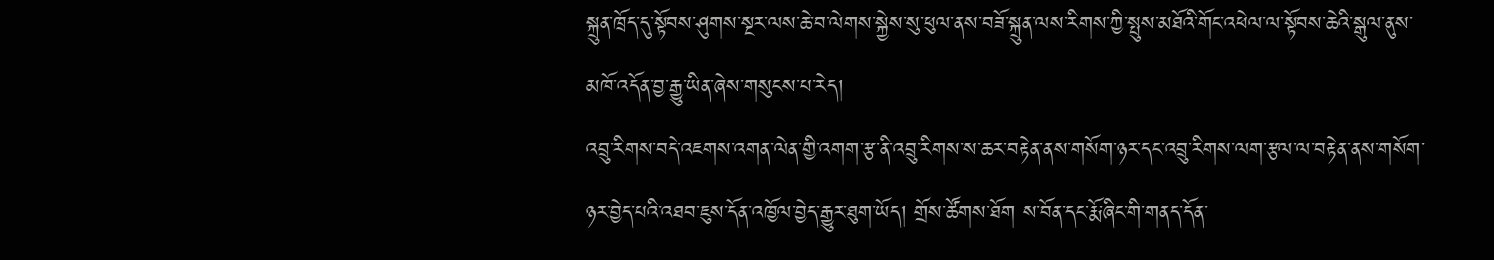སྐྲུན་ཁྲོད་དུ་སྟོབས་ཤུགས་སྔར་ལས་ཆེ་བ་ལེགས་སྐྱེས་སུ་ཕུལ་ནས་བཟོ་སྐྲུན་ལས་རིགས་ཀྱི་སྤུས་མཐོའི་གོང་འཕེལ་ལ་སྟོབས་ཆེའི་སྒུལ་ནུས་མཁོ་འདོན་བྱ་རྒྱུ་ཡིན་ཞེས་གསུངས་པ་རེད།
འབྲུ་རིགས་བདེ་འཇགས་འགན་ལེན་གྱི་འགག་རྩ་ནི་འབྲུ་རིགས་ས་ཆར་བརྟེན་ནས་གསོག་ཉར་དང་འབྲུ་རིགས་ལག་རྩལ་ལ་བརྟེན་ནས་གསོག་ཉར་བྱེད་པའི་འཐབ་ཇུས་དོན་འཁྱོལ་བྱེད་རྒྱུར་ཐུག་ཡོད། གྲོས་ཚོགས་ཐོག ས་བོན་དང་རྨོ་ཞིང་གི་གནད་དོན་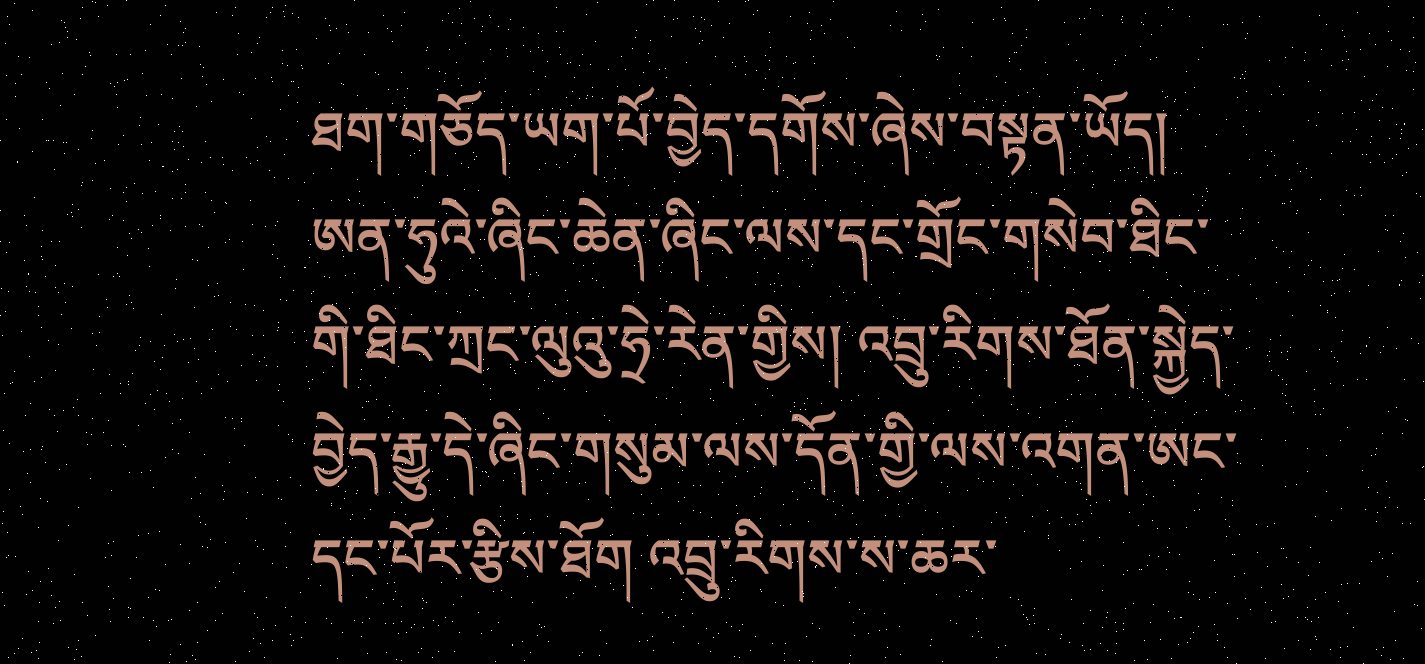ཐག་གཅོད་ཡག་པོ་བྱེད་དགོས་ཞེས་བསྟན་ཡོད། ཨན་ཧུའེ་ཞིང་ཆེན་ཞིང་ལས་དང་གྲོང་གསེབ་ཐིང་གི་ཐིང་ཀྲང་ལུའུ་ཧྲེ་རེན་གྱིས། འབྲུ་རིགས་ཐོན་སྐྱེད་བྱེད་རྒྱུ་དེ་ཞིང་གསུམ་ལས་དོན་གྱི་ལས་འགན་ཨང་དང་པོར་རྩིས་ཐོག འབྲུ་རིགས་ས་ཆར་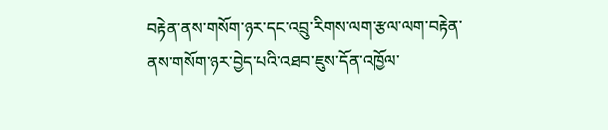བརྟེན་ནས་གསོག་ཉར་དང་འབྲུ་རིགས་ལག་རྩལ་ལག་བརྟེན་ནས་གསོག་ཉར་བྱེད་པའི་འཐབ་ཇུས་དོན་འཁྱོལ་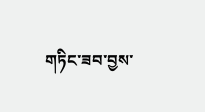གཏིང་ཟབ་བྱས་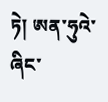ཏེ། ཨན་ཧུའེ་ཞིང་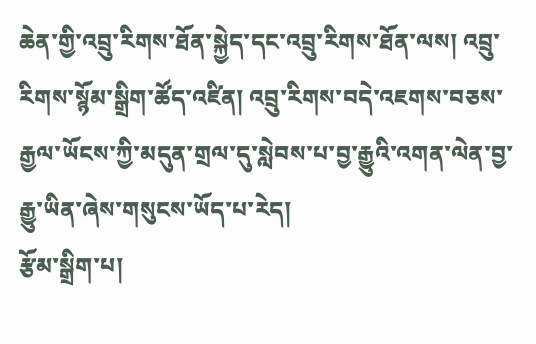ཆེན་གྱི་འབྲུ་རིགས་ཐོན་སྐྱེད་དང་འབྲུ་རིགས་ཐོན་ལས། འབྲུ་རིགས་སྙོམ་སྒྲིག་ཚོད་འཛིན། འབྲུ་རིགས་བདེ་འཇགས་བཅས་རྒྱལ་ཡོངས་ཀྱི་མདུན་གྲལ་དུ་སླེབས་པ་བྱ་རྒྱུའི་འགན་ལེན་བྱ་རྒྱུ་ཡིན་ཞེས་གསུངས་ཡོད་པ་རེད།
རྩོམ་སྒྲིག་པ།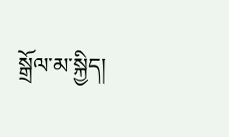སྒྲོལ་མ་སྐྱིད།